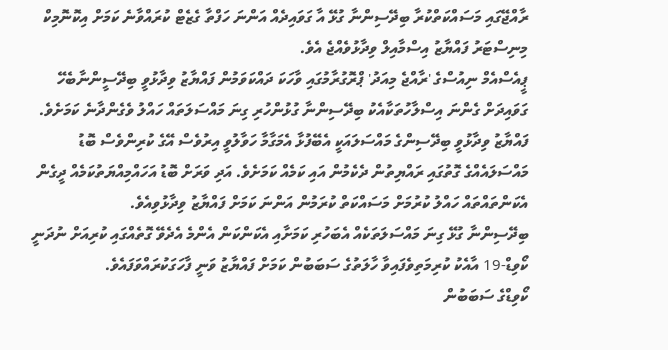ރާއްޖޭގައި މަސައްކަތްކުރާ ބިދޭސިންނާ ގުޅޭ އާ ގަވައިދެއް އަންނަ ހަފްތާ ގެޒެޓް ކުރައްވާނެ ކަމަށް އިކޮނޮމިކް މިނިސްޓަރު ފައްޔާޒު އިސްމާއިލް ވިދާޅުވެއްޖެ އެވެ.
ޕީއެސްއެމް ނިއުސްގެ 'ރާއްޖެ މިއަދު' ޕްރޮގުރާމުގައި ވާހަކަ ދައްކަވަމުން ފައްޔާޒު ވިދާޅުވީ ބިދޭސީންނާބެހޭ ގަވައިދަށް ގެންނަ އިސްލާހުތަކާއެކު ބިދޭސިންނާ ގުޅުންހުރި ގިނަ މައްސަލަތައް ހައްލު ވެގެންދާނެ ކަމަށެވެ.
ފައްޔާޒު ވިދާޅުވީ ބިދޭސިންގެ މައްސަލައަކީ އެބޭފުޅާ އެމަގާމާ ހަވާލުވީ އިރުވެސް އޭގެ ކުރިންވެސް ބޮޑު މައްސަލައެއްގެ ގޮތުގައި ރައްޔިތުން ދެކެމުން އައި ކަމެއް ކަމަށެވެ. އަދި ވަރަށް ބޮޑު އަހައްމިއްޔަތުކަމެއް ދީގެން އެކަންތައްތައް ހައްލު ކުރުމަށް މަސައްކަތް ކުރަމުން އަންނަ ކަމަށް ފައްޔާޒު ވިދާޅުވިއެވެ.
ބިދޭސިންނާ ގުޅޭ ގިނަ މައްސަލަތަކެއް އެބަހުރި ކަމަށާއި އެކަންކަން އެންމެ އެދެވޭ ގޮތެއްގައި ކުރިއަށް ނުދަނީ ކޯވިޑް-19 އާއެކު ކުރިމަތިވެފައިވާ ހާލަތުގެ ސަބަބުން ކަމަށް ފައްޔާޒު ވަނީ ފާހަގަކުރައްވަފައެވެ.
ކޯވިޑްގެ ސަބަބުން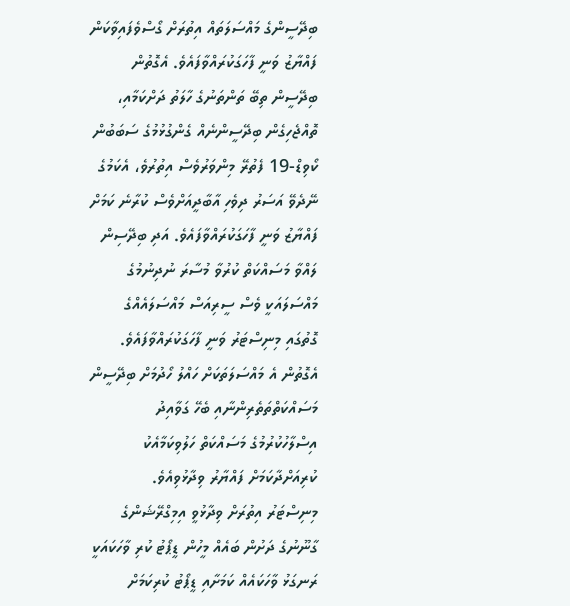ބިދޭސީންގެ މައްސަލަތައް އިތުރަށް ގޯސްވެފައިވާކަން ފައްޔާޒު ވަނީ ފާހަގަކުރައްވާފައެވެ. އެގޮތުން ބިދޭސީން ތިބޭ ތަންތަނުގެ ހާލަތު ދަށްކަމާއި، ތޮއްޖެހިގެން ބިދޭސީންނެއް ގެންގުޅުމުގެ ސަބަބުން ކޯވިޑް-19 ފެތުރޭ މިންވަރުވެސް އިތުރުވެ، އެކަމުގެ ނޭދެވޭ އަސަރު ދިވެހި އާބާދީއަށްވެސް ކުރާނެ ކަމަށް ފައްޔާޒު ވަނީ ފާހަގަކުރައްވާފައެވެ. އަދި ބިދޭސިން ލައްވާ މަސައްކަތް ކުރުވާ މުސާރަ ނުދިނުމުގެ މައްސަލައަކީ ވެސް ސީރިއަސް މައްސަލައެއްގެ ގޮތުގައި މިނިސްޓަރު ވަނީ ފާހަގަކުރައްވާފައެވެ.
އެގޮތުން އެ މައްސަލަތަކަށް ހައްލު ހޯދުމަށް ބިދޭސީން މަސައްކަތްތަތެރިންނާއި ބެހޭ ގަވާއިދު އިސްލާހުކުރުމުގެ މަސައްކަތް ހަލުވިކަމާއެކު ކުރިއަށްދާކަމަށް ފައްޔާރު ވިދާޅުވިއެވެ.
މިނިސްޓަރު އިތުރަށް ވިދާޅުވީ އިމިގްރޭޝަންގެ ގާނޫނުގެ ދަށުން ބައެއް މީހުން ޑީޕޯޓު ކުރި ވާހަކައަކީ ރަނގަޅު ވާހަކައެއް ކަމަށާއި ޑީޕޯޓު ކުރިކަމަށް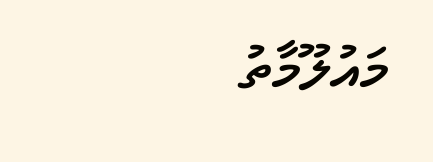މައުލޫމާތު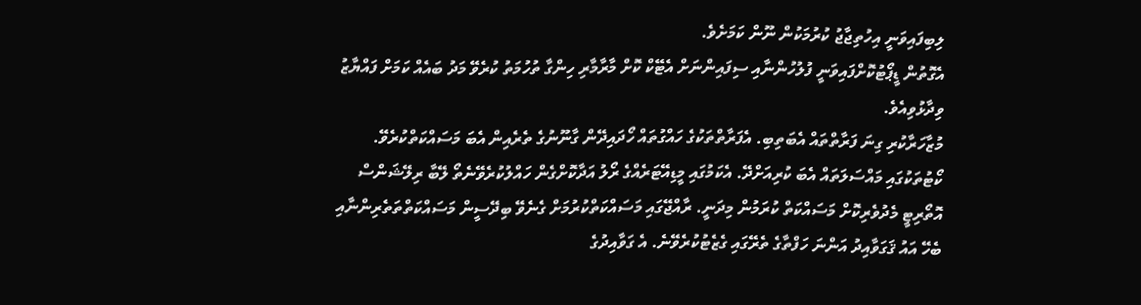ލިބިފައިވަނީ އިހުތިޖާޖު ކުރުމަކުން ނޫން ކަމަށެވެ.
އެގޮތުން ޑީޕޯޓުކޮށްފައިވަނީ ފުލުހުންނާއި ސިފައިންނަށް އެޓޭކް ކޮށް މާރާމާރި ހިންގާ ތުހުމަތު ކުރެވޭ މަދު ބައެއް ކަމަށް ފައްޔާޒު ވިދާޅުވިއެވެ.
މުޒާހަރާކުރި ގިނަ ފަރާތްތައް އެބަތިބި. އެފަރާތްތަކުގެ ހައްގުތައް ހޯދައިދޭން ގާނޫނުގެ ތެރެއިން އެބަ މަސައްކަތްކުރެވޭ. ކޯޓުތަކުގައި މައްސަލަތައް އެބަ ކުރިއަށްދޭ. އެކަމުގައި މީޑިއޭޓަރެއްގެ ރޯލު އަދާކޮށްގެން ހައްލުކުރެވޭނެތޯ ލޭބާ ރިލޭޝަންސް އޮތޯރިޓީ މެދުވެރިކޮށް މަސައްކަތް ކުރަމުން މިދަނީ. ރާއްޖޭގައި މަސައްކަތްކުރުމަށް ގެނެވޭ ބިދޭސީން މަސައްކަތްތަތެރިންނާއި ބެހޭ އައު ޤަގަވާއިދު އަންނަ ހަފްތާގެ ތެރޭގައި ގެޒެޓުކުރެވޭނެ. އެ ގަވާއިދުގެ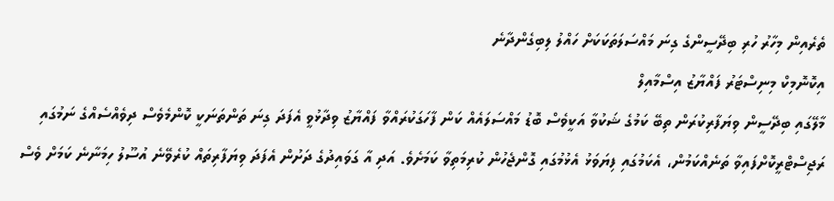ތެރެއިން މިހާރު ހުރި ބިދޭސީންގެ ގިނަ މައްސަލަތަކަކަށް ހައްލު ލިބިގެންދާނެ
އިކޮނޮމިކް މިނިސްޓަރު ފައްޔާޒު އިސްމާއިލް
މާލޭގައި ބިދޭސީން ވިޔަފާރިކުރަން ތިބޭ ކަމުގެ ޝަކުވާ އަކީވެސް ބޮޑު މައްސަލައެއް ކަން ފާހަގަކުރައްވާ ފައްޔާޒު ވިދާޅުވީ އެފަދަ ގިނަ ތަންތަނަކީ ކޮންމެވެސް ދިވެއްސެއްގެ ނަމުގައި ރަޖިސްޓްރީކޮށްފައިވާ ތަނެއްކަމުން، އެކަމުގައި ފިޔަވަޅު އެޅުމުގައި ގޮންޖެހުން ކުރިމަތިވާ ކަމަށެވެ. އަދި އާ ގަވައިދުގެ ދަށުން އެފަދަ ވިޔަފާރިތައް ކުރެވޭނެ އުސޫލު ހިމަނާނެ ކަމަށް ވެސް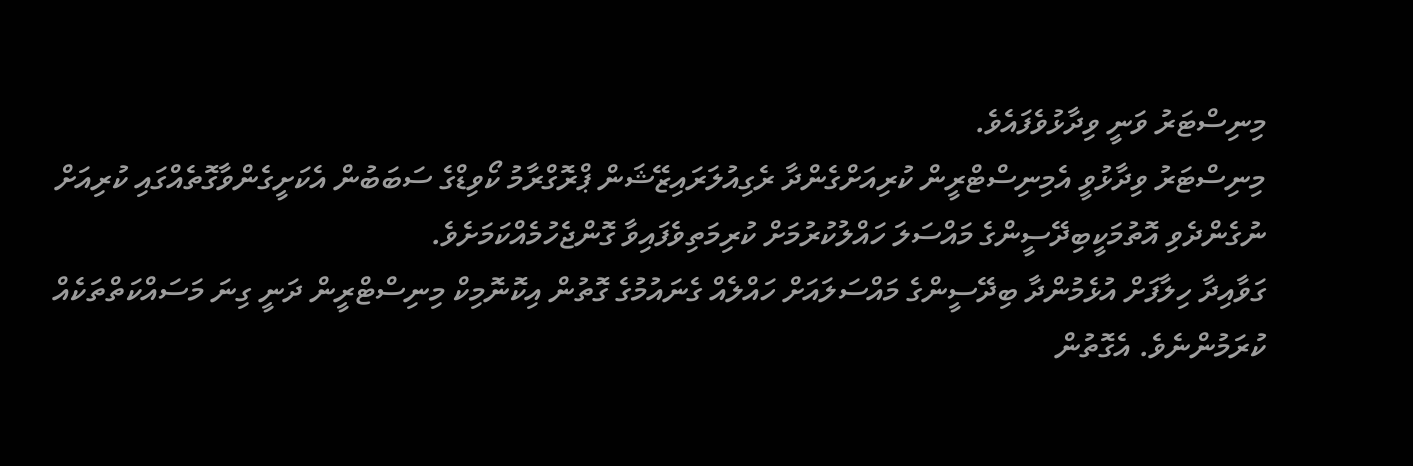މިނިސްޓަރު ވަނީ ވިދާޅުވެފައެވެ.
މިނިސްޓަރު ވިދާޅުވީ އެމިނިސްޓްރީން ކުރިއަށްގެންދާ ރެގިއުލަރައިޒޭޝަން ޕްރޮގްރާމު ކޯވިޑްގެ ސަބަބުން އެކަށީގެންވާގޮތެއްގައި ކުރިއަށް ނުގެންދެވި އޮތުމަކީބިދޭސީންގެ މައްސަލަ ހައްލުކުރުމަށް ކުރިމަތިވެފައިވާ ގޮންޖެހުމެއްކަމަށެވެ.
ގަވާއިދާ ހިލާފަށް އުޅެމުންދާ ބިދޭސީންގެ މައްސަލައަށް ހައްލެއް ގެނައުމުގެ ގޮތުން އިކޮނޮމިކް މިނިސްޓްރީން ދަނީ ގިނަ މަސައްކަތްތަކެއް ކުރަމުންނެވެ. އެގޮތުން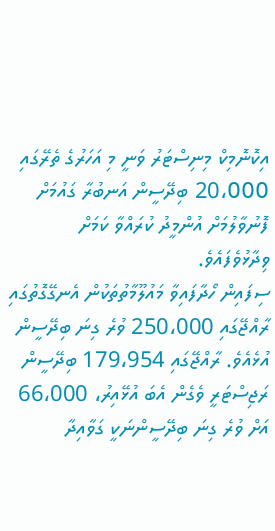އިކޮނޮމިކް މިނިސްޓަރު ވަނީ މި އަހަރުގެ ތެރޭގައި 20،000 ބިދޭސީން އަނބުރާ ގައުމަށް ފޮނުވާލުމަށް އުންމީދު ކުރައްވާ ކަމަށް ވިދާޅުވެފައެވެ.
ސިފައިން ހޯދާފައިވާ މައުލޫމާތުތަކުން އެނގޭގޮތުގައި ރާއްޖޭގައި 250،000 ވުރެ ގިނަ ބިދޭސީން އުޅެއެވެ. ރާއްޖޭގައި 179،954 ބިދޭސީން ރަޖިސްޓަރީ ވެގެން އެބަ އުޅޭއިރު، 66،000 އަށް ވުރެ ގިނަ ބިދޭސީންނަކީ ގަވާއިދާ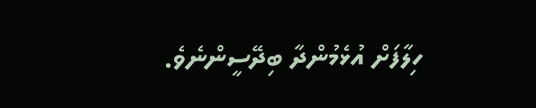ހިލާފަށް އުޅެމުންދާ ބިދޭސީންނެވެ.